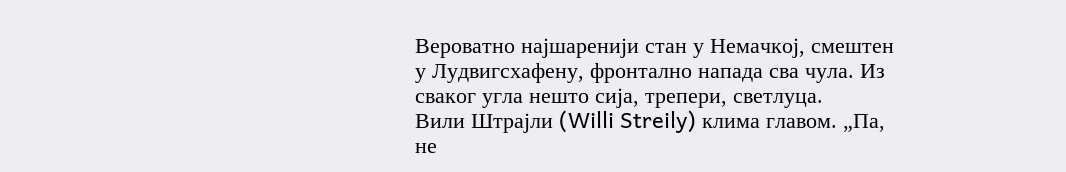Вероватно најшаренији стан у Немачкој, смештен у Лудвигсхафену, фронтално напада сва чула. Из сваког угла нешто сија, трепери, светлуца.
Вили Штрајли (Willi Streily) клима главом. „Па, не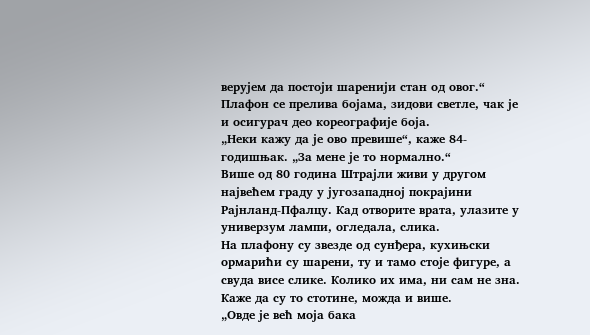верујем да постоји шаренији стан од овог.“ Плафон се прелива бојама, зидови светле, чак је и осигурач део кореографије боја.
„Неки кажу да је ово превише“, каже 84-годишњак. „За мене је то нормално.“
Више од 80 година Штрајли живи у другом највећем граду у југозападној покрајини Рајнланд-Пфалцу. Кад отворите врата, улазите у универзум лампи, огледала, слика.
На плафону су звезде од сунђера, кухињски ормарићи су шарени, ту и тамо стоје фигуре, а свуда висе слике. Колико их има, ни сам не зна. Каже да су то стотине, можда и више.
„Овде је већ моја бака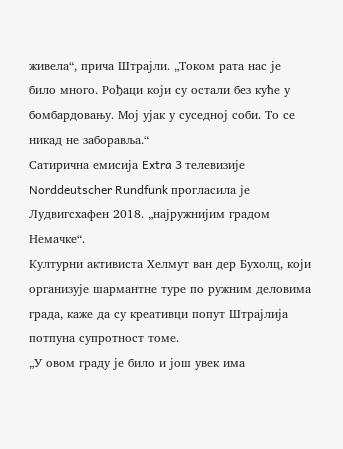живела“, прича Штрајли. „Током рата нас је било много. Рођаци који су остали без куће у бомбардовању. Мој ујак у суседној соби. То се никад не заборавља.“
Сатирична емисија Extra 3 телевизије Norddeutscher Rundfunk прогласила је Лудвигсхафен 2018. „најружнијим градом Немачке“.
Културни активиста Хелмут ван дер Бухолц, који организује шармантне туре по ружним деловима града, каже да су креативци попут Штрајлија потпуна супротност томе.
„У овом граду је било и још увек има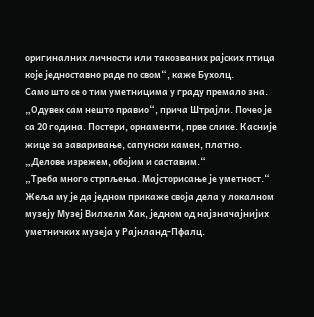оригиналних личности или такозваних рајских птица које једноставно раде по свом“, каже Бухолц.
Само што се о тим уметницима у граду премало зна.
„Одувек сам нешто правио“, прича Штрајли. Почео је са 20 година. Постери, орнаменти, прве слике. Касније жице за заваривање, сапунски камен, платно. „Делове изрежем, обојим и саставим.“
„Треба много стрпљења. Мајсторисање је уметност.“
Жеља му је да једном прикаже своја дела у локалном музеју Музеј Вилхелм Хак, једном од најзначајнијих уметничких музеја у Рајнланд-Пфалц.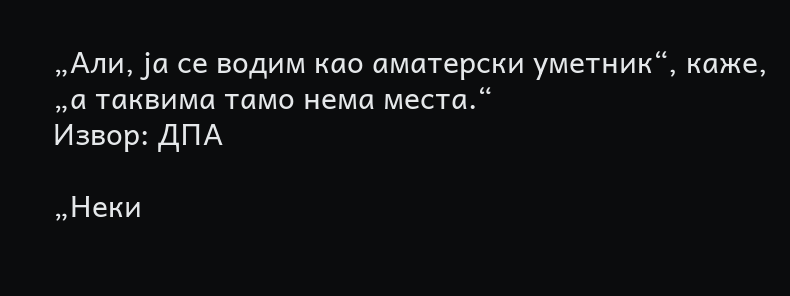„Али, ја се водим као аматерски уметник“, каже, „а таквима тамо нема места.“
Извор: ДПА

„Неки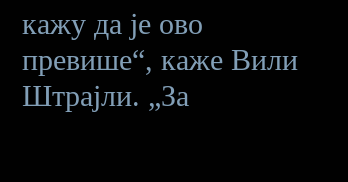кажу да је ово превише“, каже Вили Штрајли. „За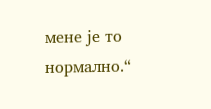мене је то нормално.“